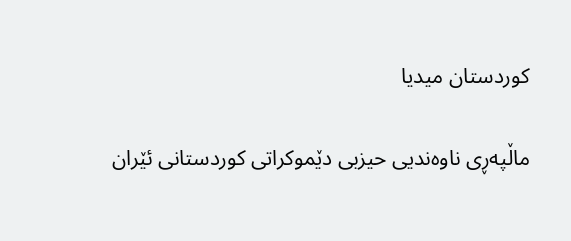کوردستان میدیا

ماڵپەڕی ناوەندیی حیزبی دێموکراتی کوردستانی ئێران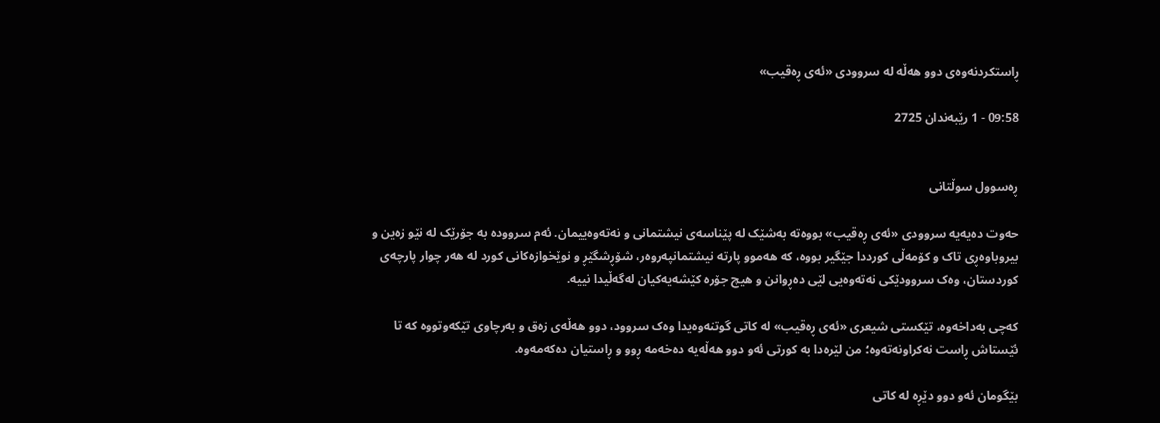ڕاستکردنەوەی دوو هەڵە لە سروودی «ئەی ڕەقیب»

09:58 - 1 رێبەندان 2725


ڕەسوول سوڵتانی

حەوت دەیەیە سروودی «ئەی ڕەقیب» بووەتە بەشێک لە پێناسەی نیشتمانی و نەتەوەییمان. ئەم سروودە بە جۆرێک لە نێو زەین و بیروباوەڕی تاک و کۆمەڵی کورددا جێگیر بووە، کە هەموو پارتە نیشتمانپەروەر، شۆڕشگێڕ و نوێخوازەکانی کورد لە هەر چوار پارچەی کوردستان، وەک سروودێکی نەتەوەیی لێی دەڕوانن و هیچ جۆرە کێشەیەکیان لەگەڵیدا نییە.

کەچی بەداخەوە، تێکستی شیعری «ئەی ڕەقیب» لە کاتی گوتنەوەیدا وەک سروود، دوو هەڵەی زەق و بەرچاوی تێکەوتووە کە تا ئێستاش ڕاست نەکراونەتەوە؛ من لێرەدا بە کورتی ئەو دوو هەڵەیە دەخەمە ڕوو و ڕاستیان دەکەمەوە.

بێگومان ئەو دوو دێڕە لە کاتی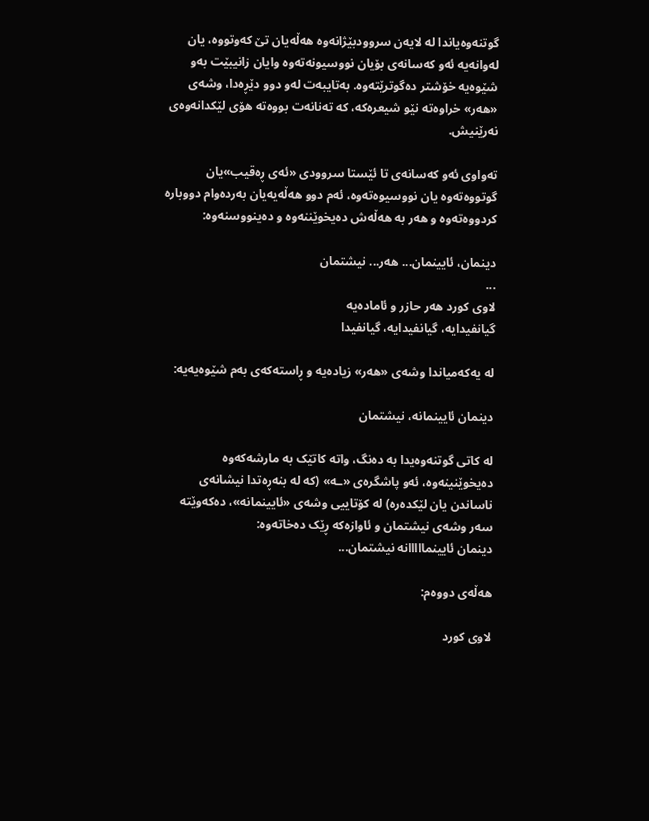گوتنەوەیاندا لە لایەن سروودبێژانەوە هەڵەیان تێ کەوتووە، یان لەوانەیە ئەو کەسانەی بۆیان نووسیونەتەوە وایان زانیبێت بەو شێوەیە خۆشتر دەگوترێتەوە. بەتایبەت لەو دوو دێڕەدا، وشەی «هەر» خراوەتە نێو شیعرەکە، کە تەنانەت بووەتە هۆی لێکدانەوەی نەرێنیش.

تەواوی ئەو کەسانەی تا ئێستا سروودی «ئەی ڕەقیب»یان گوتووەتەوە یان نووسیوەتەوە، ئەم دوو هەڵەیەیان بەردەوام دووبارە کردووەتەوە و هەر بە هەڵەش دەیخوێننەوە و دەینووسنەوە:

دینمان، ئایینمان... هەر... نیشتمان
...
لاوی کورد هەر حازر و ئامادەیە
گیانفیدایە، گیانفیدایە، گیانفیدا

لە یەکەمیاندا وشەی «هەر» زیادەیە و ڕاستەکەی بەم شێوەیەیە:

دینمان ئایینمانە، نیشتمان

لە کاتی گوتنەوەیدا بە دەنگ، واتە کاتێک بە مارشەکەوە دەیخوێنینەوە، ئەو پاشگرەی «ـە» (کە لە بنەڕەتدا نیشانەی ناساندن یان لێکدەرە) لە کۆتاییی وشەی «ئایینمانە»، دەکەوێتە سەر وشەی نیشتمان و ئاوازەکە ڕێک دەخاتەوە:
دینمان ئایینمااااانە نیشتمان...

هەڵەی دووەم:

لاوی کورد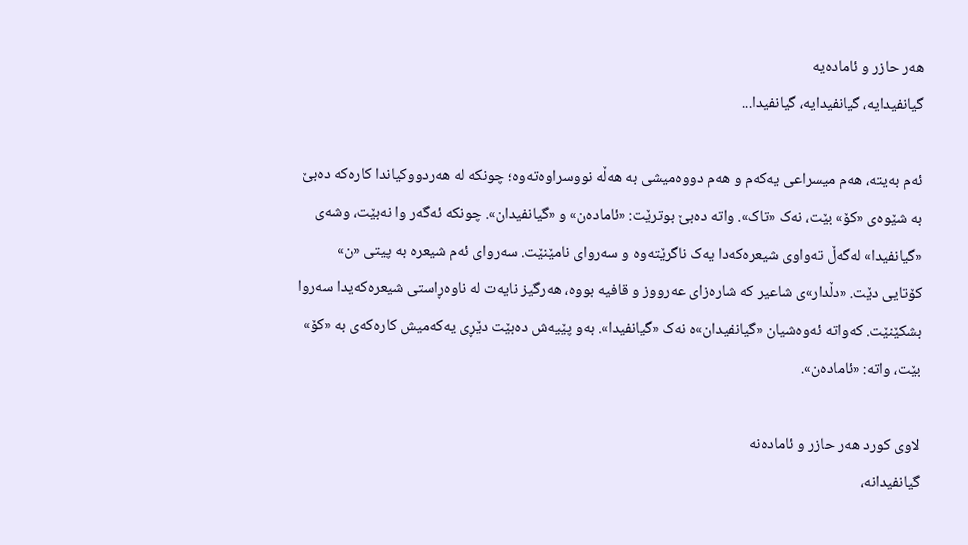هەر حازر و ئامادەیە
گیانفیدایە، گیانفیدایە، گیانفیدا...

ئەم بەیتە، هەم میسراعی یەکەم و هەم دووەمیشی بە هەڵە نووسراوەتەوە؛ چونکە لە هەردووکیاندا کارەکە دەبێ بە شێوەی «کۆ» بێت، نەک «تاک». واتە دەبێ بوترێت: «ئامادەن» و «گیانفیدان». چونکە ئەگەر وا نەبێت، وشەی «گیانفیدا» لەگەڵ تەواوی شیعرەکەدا یەک ناگرێتەوە و سەروای نامێنێت. سەروای ئەم شیعرە بە پیتی «ن» کۆتایی دێت. «دڵدار»ی شاعیر کە شارەزای عەرووز و قافیە بووە، هەرگیز نایەت لە ناوەڕاستی شیعرەکەیدا سەروا بشکێنێت. کەواتە ئەوەشیان «گیانفیدان»ە نەک «گیانفیدا». بەو پێیەش دەبێت دێڕی یەکەمیش کارەکەی بە «کۆ» بێت، واتە: «ئامادەن».

لاوی کورد هەر حازر و ئامادەنە
گیانفیدانە،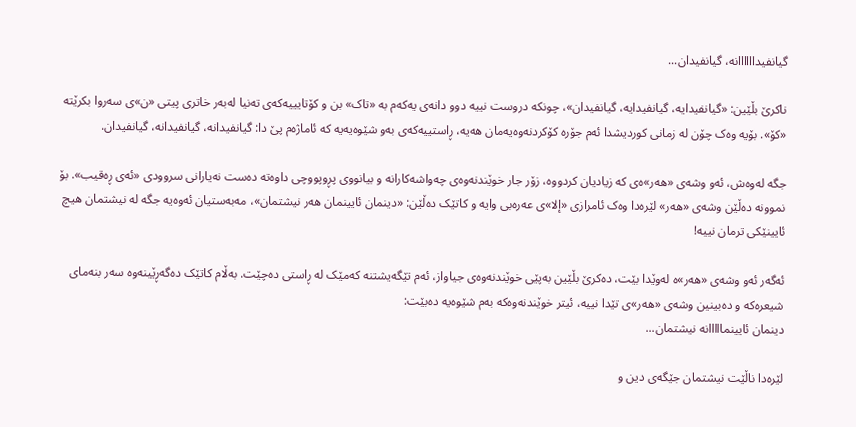گیانفیداااااانە، گیانفیدان...

ناکرێ بڵێین: «گیانفیدایە، گیانفیدایە، گیانفیدان»، چونکە دروست نییە دوو دانەی یەکەم بە «تاک» بن و کۆتایییەکەی تەنیا لەبەر خاتری پیتی «ن»ی سەروا بکرێتە «کۆ». بۆیە وەک چۆن لە زمانی کوردیشدا ئەم جۆرە کۆکردنەوەیەمان هەیە، ڕاستییەکەی بەو شێوەیەیە کە ئاماژەم پێ دا: گیانفیدانە، گیانفیدانە، گیانفیدان.

جگە لەوەش، ئەو وشەی «هەر»ەی کە زیادیان کردووە، زۆر جار خوێندنەوەی چەواشەکارانە و بیانووی پڕوپووچی داوەتە دەست نەیارانی سروودی «ئەی ڕەقیب». بۆ نموونە دەڵێن وشەی «هەر» لێرەدا وەک ئامرازی «إلا»ی عەرەبی وایە و کاتێک دەڵێن: «دینمان ئایینمان هەر نیشتمان»، مەبەستیان ئەوەیە جگە لە نیشتمان هیچ ئایینێکی ترمان نییە!

ئەگەر ئەو وشەی «هەر»ە لەوێدا بێت، دەکرێ بڵێین بەپێی خوێندنەوەی جیاواز، ئەم تێگەیشتنە کەمێک لە ڕاستی دەچێت. بەڵام کاتێک دەگەڕێینەوە سەر بنەمای شیعرەکە و دەبینین وشەی «هەر»ی تێدا نییە، ئیتر خوێندنەوەکە بەم شێوەیە دەبێت:
دینمان ئایینمااااانە نیشتمان...

لێرەدا ناڵێت نیشتمان جێگەی دین و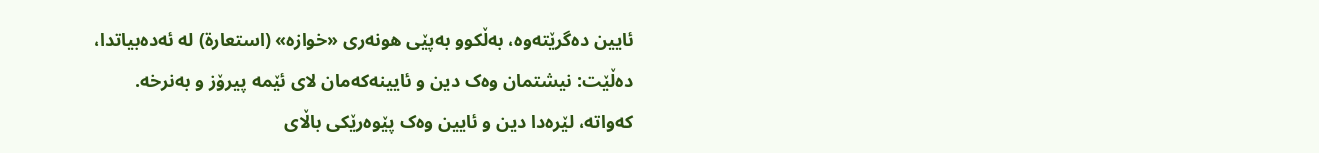ئایین دەگرێتەوە، بەڵکوو بەپێی هونەری «خوازە» (استعارة) لە ئەدەبیاتدا، دەڵێت: نیشتمان وەک دین و ئایینەکەمان لای ئێمە پیرۆز و بەنرخە. کەواتە، لێرەدا دین و ئایین وەک پێوەرێکی باڵای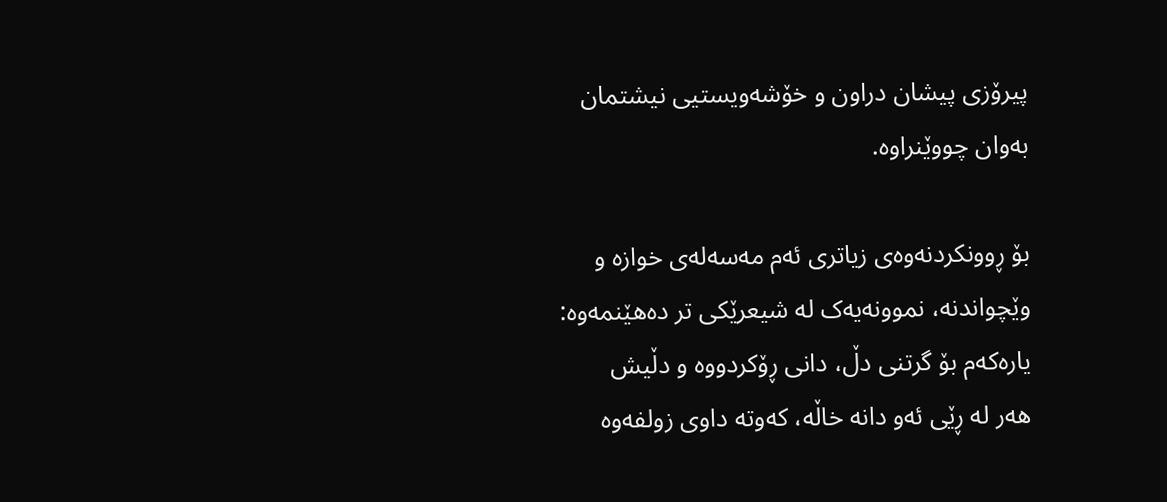پیرۆزی پیشان دراون و خۆشەویستیی نیشتمان بەوان چووێنراوە.

بۆ ڕوونکردنەوەی زیاتری ئەم مەسەلەی خوازە و وێچواندنە، نموونەیەک لە شیعرێکی تر دەهێنمەوە:
یارەکەم بۆ گرتنی دڵ، دانی ڕۆکردووە و دڵیش
هەر لە ڕێی ئەو دانە خاڵە، کەوتە داوی زولفەوە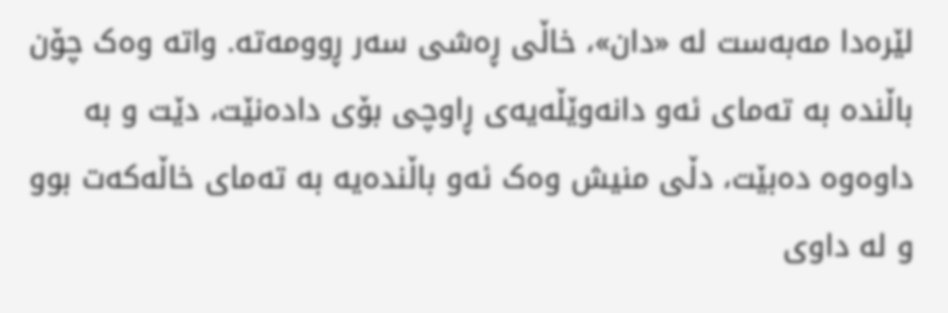لێرەدا مەبەست لە «دان»، خاڵی ڕەشی سەر ڕوومەتە. واتە وەک چۆن باڵندە بە تەمای ئەو دانەوێڵەیەی ڕاوچی بۆی دادەنێت، دێت و بە داوەوە دەبێت، دڵی منیش وەک ئەو باڵندەیە بە تەمای خاڵەکەت بوو و لە داوی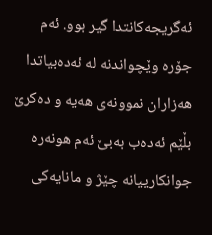ئەگریجەکانتدا گیر بوو. ئەم جۆرە وێچواندنە لە ئەدەبیاتدا هەزاران نموونەی هەیە و دەکرێ بڵێم ئەدەب بەبێ ئەم هونەرە جوانکارییانە چێژ و مانایەکی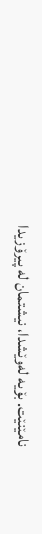نامێنێت. بۆیە لەوێشدا، نیشتمان لە پیرۆزیدا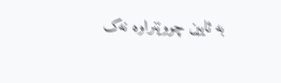بە ئایین چووێنراوە نەک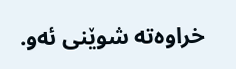خراوەتە شوێنی ئەو.